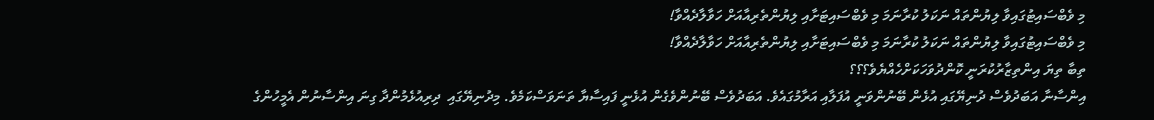މި ވެބްސައިޓުގައިވާ ލިޔުންތައް ނަކަލު ކުރާނަމަ މި ވެބްސައިޓަށާއި ލިޔުންތެރިއާއަށް ހަވާލާދެއްވާ!
މި ވެބްސައިޓުގައިވާ ލިޔުންތައް ނަކަލު ކުރާނަމަ މި ވެބްސައިޓަށާއި ލިޔުންތެރިއާއަށް ހަވާލާދެއްވާ!
ތިބާ ތިޔަ އިންތިޒާރުކުރަނީ ކޮންދުވަހަކަށްހެއްޔެވެ؟؟؟
އިންސާނާ އަބަދުވެސް ދުނިޔޭގައި އުޅެން ބޭނުންވަނީ އުފަލާއި އަރާމުގައެވެ. އަބަދުވެސް ބޭނުންވެގެން އުޅެނީ ފައިސާޔާ ތަނަވަސްކަމެވެ. މިދުނިޔޭގައި  ދިރިއުޅެމުންދާ ގިނަ އިންސާނުން އެމީހުންގެ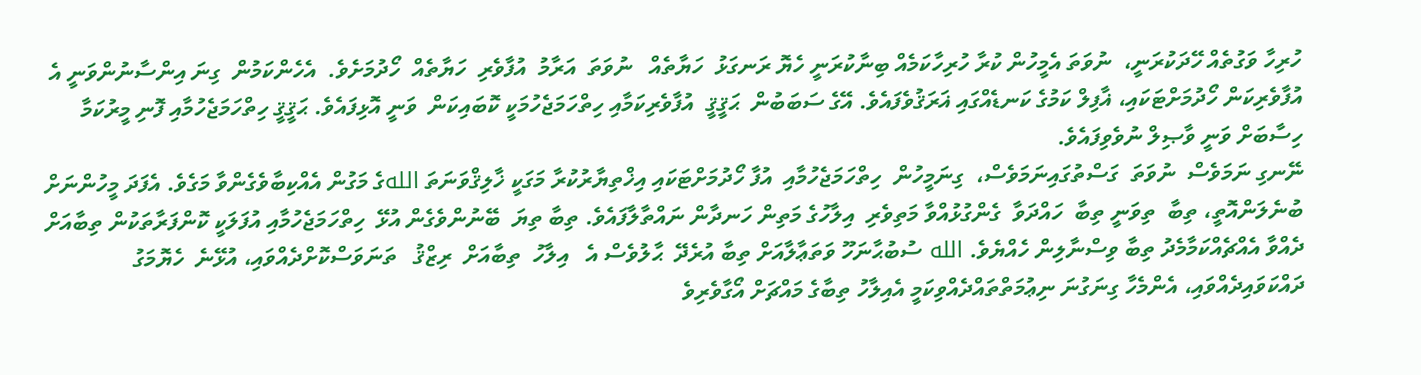ހުރިހާ ވަގުތެއް ހޭދަކުރަނީ،  ނުވަތަ އެމީހުން ކުރާ ހުރިހާކަމެއް ބިނާކުރަނީ ހެޔޮ ރަނގަޅު  ހަޔާތެއް   ނުވަތަ  އަރާމު  އުފާވެރި  ހަޔާތެއް  ހޯދުމަށެވެ.  އެހެންކަމުން  ގިނަ އިންސާނުންވަނީ އެ އުފާވެރިކަން ހޯދުމަށްޓަކައި، ޣާފިލް ކަމުގެ ކަނޑެއްގައި ޣަރަޤުވެފައެވެ. އޭގެ ސަބަބުން  ޙަޤީޤީ  އުފާވެރިކަމާއި ހިތްހަމަޖެހުމަކީ ކޮބައިކަން  ވަނީ އޮޅިފައެވެ. ޙަޤީޤީ ހިތްހަމަޖެހުމާއި ފޮނި މީރުކަމާ ހިސާބަށް ވަނީ ވާޞިލް ނުވެވިފައެވެ.
ނޭނގި ނަމަވެސް  ނުވަތަ  ގަސްތުގައިނަމަވެސް،  ގިނަމީހުން  ހިތްހަމަޖެހުމާއި  އުފާ ހޯދުމަށްޓަކައި އިޚްތިޔާރުކުރާ މަގަކީ ޚާލިޤްވަނަތަ اللهގެ މަގުން އެއްކިބާވެގެންވާ މަގެވެ. އެފަދަ މީހުންނަށް ބުނެލަންއޮތީ، ތިބާ  ތިވަނީ ތިބާ  ހައްދަވާ  ގެންގުޅުއްވާ މަތިވެރި  އިލާހުގެ މަތިން ހަނދާން ނައްތާލާފައެވެ. ތިބާ ތިޔަ  ބޭނުންވެގެން އުޅޭ  ހިތްހަމަޖެހުމާއި އުފަލަކީ ކޮންފަރާތަކުން ތިބާއަށް ދެއްވާ އެއްޗެއްކަމާމެދު ތިބާ ވިސްނާލިން ހެއްޔެވެ. الله ސުބުޙާނަހޫ ވަތަޢާލާއަށް ތިބާ އުރެދޭ  ޙާލުވެސް އެ   އިލާހު  ތިބާއަށް  ރިޒްޤު   ތަނަވަސްކޮށްދެއްވައި، އުޅޭނެ  ހެޔޮމަގު ދައްކަވައިދެއްވައި، އެންމެހާ ގިނަގުނަ ނިޢުމަތްތައްދެއްވިކަމީ އެއިލާހު ތިބާގެ މައްޗަށް އޯގާވެރިވެ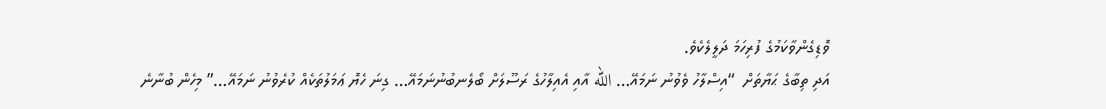ވޮޑިގެންވާކަމުގެ ފުރިހަމަ ދަލީލެކެވެ.
އަދި ތިބާގެ ޙަޔާތަށް  “އިސްލާހު ވެވުނު ނަމައޭ… الله އާއި އެއިލާހުގެ ރަސޫލަށް ބޯލެނބުނުނަމައޭ… ގިނަ ހެޔޮ ޢަމަލުތަކެއް ކުރެވުނު ނަމައޭ…” މިހެން ބުނާނެ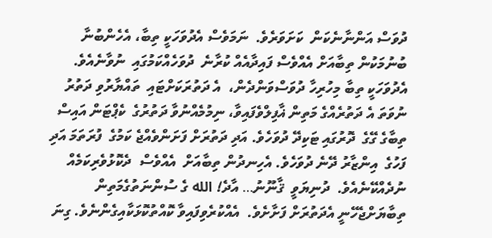ދުވަސް އަންނާނެކަން  ކަށަވަރެވެ.  ނަމަވެސް އެދުވަހަކީ ތިބާ، އެހެންބުނާ  ބުނުމަކުން ތިބާއަށް އެއްވެސް ފައިދާއެއް ކުރާނެ  ދުވަހެއްކަމުގައި  ނުވާނެއެވެ.  އެދުވަހަކީ ތިބާ މިހުރިހާ ދުވަސްވަންދެން،  އެ ދަތުރަކަށްޓައި  ތައްޔާރުވި ދަތުރު  ނުވަތަ އެ ދަތުރެއްގެ މަތިން ޣާފިލްވެފައިވާ، ނިމުމެއްނުވާ ދަތުރުގެ  ކެޕްޓަން އައިސް ތިބާގެ ގޭގެ  ދޮރުގައި ޓަކިދޭ ދުވަހެވެ. އަދި ދަތުރަށް ފަށަންވެއްޖެ ކަމުގެ  ފުރަތަމަ އަދި ފަހުގެ  އިންޒާރު ދޭނެ ދުވަހެވެ. އެހިނދުން ތިބާއަށް  އެއްވެސް  ދެކޮޅުވެރިކަމެއް   ނުދެއްކޭނެއެވެ.  ދުނިޔަވީ  ޤާނޫނު… އާދެ! الله ގެ ސުންނަތުގެމަތިން ތިބާޔަށްޖެހޭނީ އެދަތުރަށް ފަށާށެވެ.  އެއްކުރެވިފައިވާ ކޮއްތުކޮޅަކާއިގެންނެވެ. ގިނަ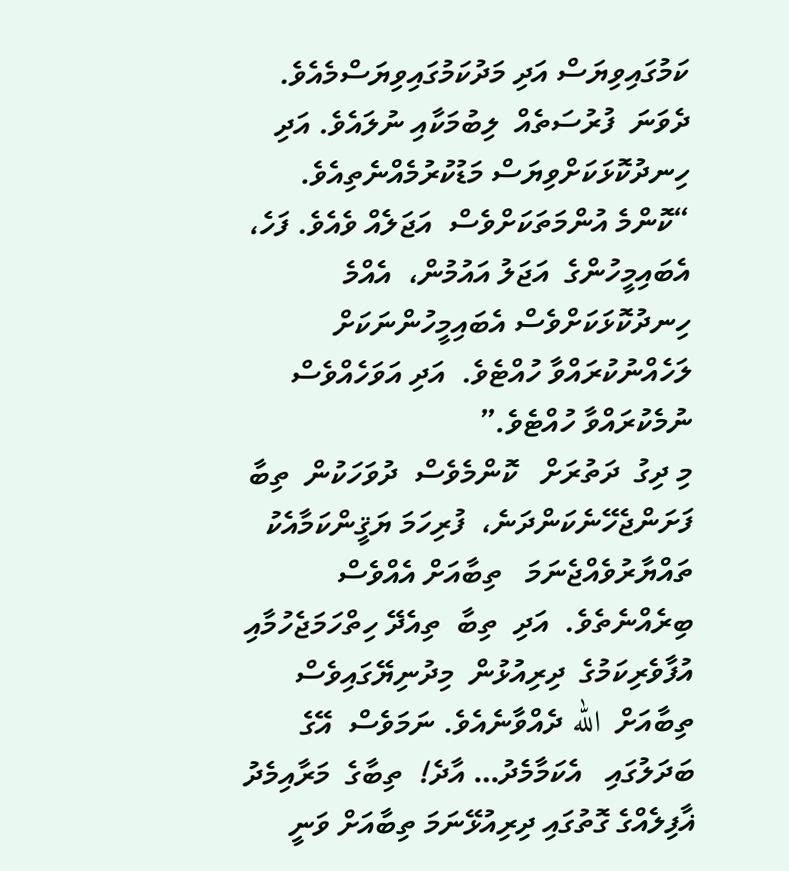ކަމުގައިވިޔަސް އަދި މަދުކަމުގައިވިޔަސްމެއެވެ.  ދެވަނަ  ފުރުސަތެއް  ލިބުމަކާއި ނުލައެވެ. އަދި ހިނދުކޮޅަކަށްވިޔަސް މަޑުކުރުމެއްނެތިއެވެ.
“ކޮންމެ އުންމަތަކަށްވެސް  އަޖަލެއް ވެއެވެ. ފަހެ،  އެބައިމީހުންގެ  އަޖަލު އައުމުން،  އެއްމެ ހިނދުކޮޅަކަށްވެސް އެބައިމީހުންނަކަށް ލަހެއްނުކުރައްވާ ހުއްޓެވެ.  އަދި އަވަހެއްވެސް ނުމެކުރައްވާ ހުއްޓެވެ.”
މި ދިގު  ދަތުރަށް   ކޮންމެވެސް  ދުވަހަކުން  ތިބާ  ފަށަންޖެހޭނެކަންދަނެ،  ފުރިހަމަ ޔަޤީންކަމާއެކު  ތައްޔާރުވެއްޖެނަމަ   ތިބާއަށް އެއްވެސް  ބިރެއްނެތެވެ.  އަދި  ތިބާ  ތިއެދޭ ހިތްހަމަޖެހުމާއި  އުފާވެރިކަމުގެ  ދިރިއުޅުން  މިދުނިޔޭގައިވެސް  ތިބާއަށް  الله ދެއްވާނެއެވެ. ނަމަވެސް  އޭގެ  ބަދަލުގައި   އެކަމާމެދު… އާދެ!  ތިބާގެ  މަރާއިމެދު  ޣާފިލެއްގެ ގޮތުގައި ދިރިއުޅޭނަމަ ތިބާއަށް ވަނީ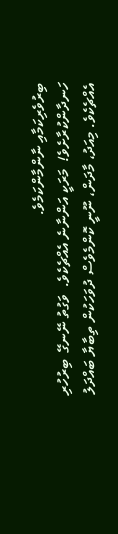ބިރުވެރިކަމާއި ނާންމާންކަމެވެ.
ހަނދާންކުރާށެވެ!  މަރަކީ އަންނާނެ އެއްޗެކެވެ.  ވަގުތު ނޭނގޭ  ބިރުހުރި އެއްޗެކެވެ. މިއަދު، މާދަން، ނޫނީ ކޮންމެވެސް ދުވަހަކުން ތިބާޔާ ބައްދަލު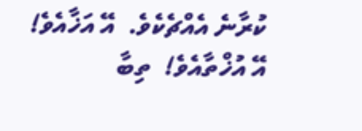ކުރާނެ އެއްޗެކެވެ.  އޭ އަޚާއެވެ! އޭ އުޚްތާއެވެ!  ތިބާ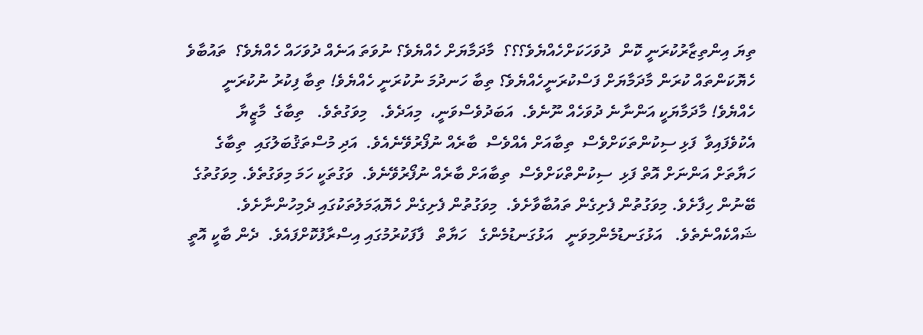ތިޔަ އިންތިޒާރުކުރަނީ ކޮން  ދުވަހަކަށްހެއްޔެވެ؟؟؟  މާދަމާޔަށް ހެއްޔެވެ؟ ނުވަތަ އަނެއް ދުވަހައް ހެއްޔެވެ؟  ތައުބާވެ ހެޔޮކަންތައް ކުރަން މާދަމާޔަށް ފަސްކުރަނީހެއްޔެވެ؟ ތިބާ ހަނދުމަ ނުކުރަނީ ހެއްޔެވެ! ތިބާ ފިކުރު ނުކުރަނީ ހެއްޔެވެ! މާދަމާޔަކީ އަންނާނެ ދުވަހެއް ނޫނެވެ.  އަބަދުވެސްވަނީ،  މިއަދެވެ.   މިވަގުތެވެ.   ތިބާގެ  މާޒީޔާ   އެކުވެފައިވާ  ފަޅި ސިކުންތަކަށްވެސް  ތިބާއަށް އެއްވެސް  ބާރެއް ނުފޯރުވޭނެއެވެ.  އަދި މުސްތަޤުބަލުގައި  ތިބާގެ ހަޔާތަށް އަންނަށް އޮތް ފަޅި  ސިކުންތްކަށްވެސް  ތިބާއަށް ބާރެއް ނުފޯރުވޭނެވެ.  ވަގުތަކީ ހަމަ މިވަގުތެވެ. މިވަގުތުގެ ބޭނުން ހިފާށެވެ. މިވަގުތުން ފެށިގެން ތައުބާވާށެވެ.  މިވަގުތުން ފެށިގެން ހެޔޮޢަމަލުތަކުގައި ދެމިހުންނާށެވެ.
ޝައްކެއްނެތެވެ.   އަޅުގަނޑުމެންމިވަނީ   އަޅުގަނޑުމެންގެ   ހަޔާތް   ފާފަކުރުމުގައި އިސްރާފުކޮށްފައެވެ.  ދެން ބާކީ އޮތީ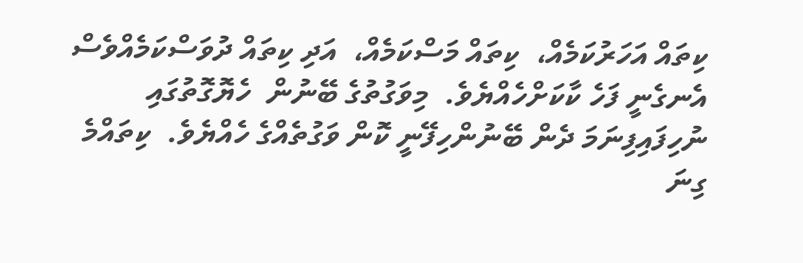ކިތައް އަހަރުކަމެއް،  ކިތައް މަސްކަމެއް،  އަދި ކިތައް ދުވަސްކަމެއްވެސް  އެނގެނީ ފަހެ ކާކަށްހެއްޔެވެ.  މިވަގުތުގެ ބޭނުން  ހެޔޮގޮތުގައި ނުހިފައިފިނަމަ ދެން ބޭނުންހިފޭނީ ކޮން ވަގުތެއްގެ ހެއްޔެވެ.  ކިތައްމެ ގިނަ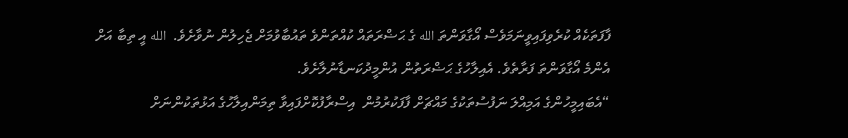ފާފަތަކެއް ކުރެވިފައިވީނަމަވެސް އޯގާވަންތަ الله ގެ ޙަޟްރަތައް ކުއްތަންވެ ތައުބާވުމަށް ޖެހިލުން ނުވާށެވެ.  الله އީ ތިބާ އަށް އެންމެ އޯގާވަންތަ ފަރާތެވެ. އެއިލާހުގެ ޙަޟްރަތުން އުންމީދުކަނޑާނުލާށެވެ.
“އެބައިމީހުންގެ އަމިއްލަ ނަފުސުތަކުގެ މައްޗަށް ފާފަކުރުމުން  އިސްރާފުކޮށްފައިވާ ތިމަންއިލާހުގެ އަޅުތަކުންނަށް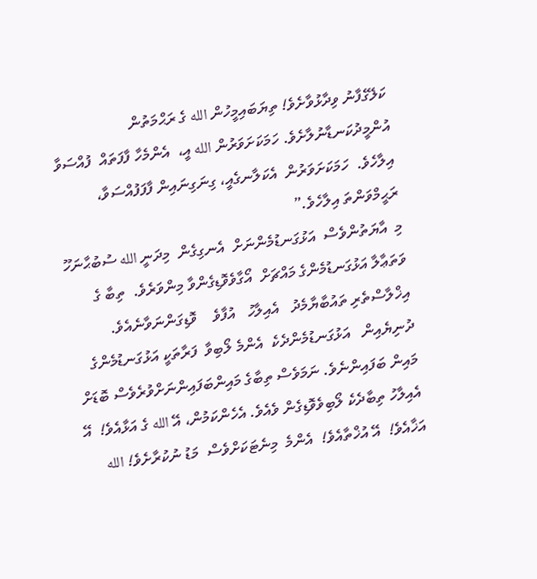ކަލޭގެފާނު ވިދާޅުވާށެވެ! ތިޔަބައިމީހުން الله ގެ ރަޙްމަތުން އުންމީދުކަނޑާނުލާށެވެ. ހަމަކަށަވަރުން الله އީ،  އެންމެހާ ފާފަތައް  ފުއްސަވާ އިލާހެވެ.  ހަމަކަށަވަރުން  އެކަލާނގެއީ، ގިނަގިނައިން ފާފަފުއްސަވާ، ރަޙީމްވަންތަ އިލާހެވެ.”
މި  އާޔަތުންވެސް  އަޅުގަނޑުމެންނަށް  އެނގިގެން  މިދަނީ الله ސުބުޙާނަހޫ  ވަތަޢާލާ އަޅުގަނޑުމެންގެ މައްޗަށް  އޯގާވެވޮޑިގެންވާ މިންވަރެވެ.  ތިބާ ގެ އިޚްލާސްތެރި ތައުބާޔާމެދު   އެއިލާހު   އުފާވެ    ވޮޑިގަންނަވާނެއެވެ.   ދުނިޔެއިން   އަޅުގަނޑުމެންދެކެ  އެންމެ ލޯބިވާ  ފަރާތަކީ އަޅުގަނޑުމެންގެ މައިން ބަފައިންނެވެ. ނަމަވެސް ތިބާގެ މައިންބަފައިންނަށްވުރެވެސް ބޮޑަށް އެއިލާހު ތިބާދެކެ ލޯބިވެވޮޑިގެން ވެއެވެ. އެހެންކަމުން، އޭ الله ގެ އަޅާއެވެ!  އޭ އަޚާއެވެ!  އޭ އުޚްތާއެވެ!  އެންމެ  މިނެޓަކަށްވެސް  މަޑު ނުކުރާށެވެ! الله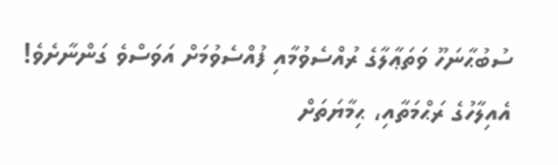ސުބުޙާނަހޫ ވަތަޢާލާގެ ރުއްސެވުމާއި ފުއްސެވުމަށް އަވަސްވެ ގަންނާށެވެ!  އެއިލާހުގެ ރަޙްމަތާއި، ޙިމާޔަތަށް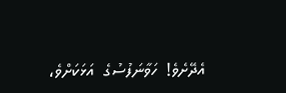އެދޭށެވެ!  ހަވާނަފުސުގެ  އަޅަކަށްވެ،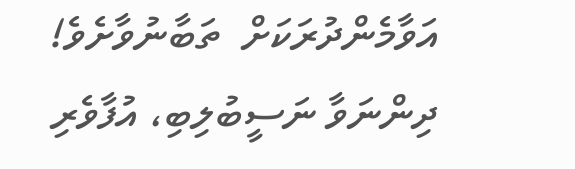އަވާމެންދުރަކަށް  ތަބާނުވާށެވެ!  ދިންނަވާ ނަސީބުލިބި، އުފާވެރި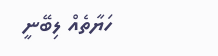ހަޔާތެއް ލިބޭނީ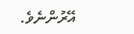އޭރުންނެވެ.